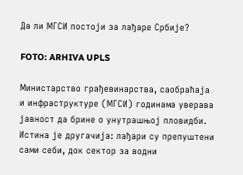Да ли МГСИ постоји за лађаре Србије?

FOTO: ARHIVA UPLS

Министарство грађевинарства, саобраћаја и инфраструктуре (МГСИ) годинама уверава јавност да брине о унутрашњој пловидби. Истина је другачија: лађари су препуштени сами себи, док сектор за водни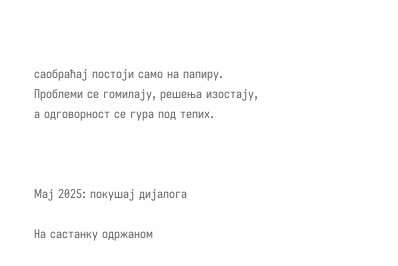саобраћај постоји само на папиру. Проблеми се гомилају, решења изостају, а одговорност се гура под тепих.



Мај 2025: покушај дијалога

На састанку одржаном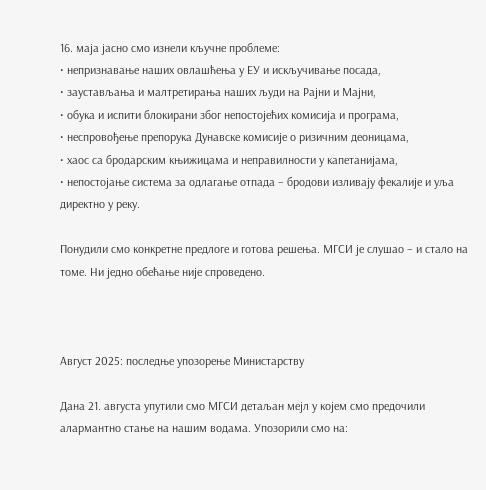16. маја јасно смо изнели кључне проблеме:
• непризнавање наших овлашћења у ЕУ и искључивање посада,
• заустављања и малтретирања наших људи на Рајни и Мајни,
• обука и испити блокирани због непостојећих комисија и програма,
• неспровођење препорука Дунавске комисије о ризичним деоницама,
• хаос са бродарским књижицама и неправилности у капетанијама,
• непостојање система за одлагање отпада – бродови изливају фекалије и уља директно у реку.

Понудили смо конкретне предлоге и готова решења. МГСИ је слушао – и стало на томе. Ни једно обећање није спроведено.



Август 2025: последње упозорење Министарству

Дана 21. августа упутили смо МГСИ детаљан мејл у којем смо предочили алармантно стање на нашим водама. Упозорили смо на: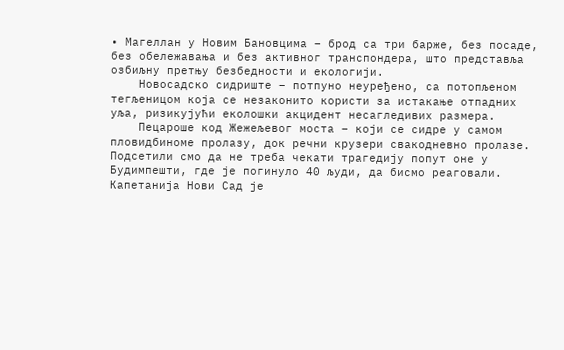• Магеллан у Новим Бановцима – брод са три барже, без посаде, без обележавања и без активног транспондера, што представља озбиљну претњу безбедности и екологији.
    Новосадско сидриште – потпуно неуређено, са потопљеном тегљеницом која се незаконито користи за истакање отпадних уља, ризикујући еколошки акцидент несагледивих размера.
    Пецароше код Жежељевог моста – који се сидре у самом пловидбиноме пролазу, док речни крузери свакодневно пролазе. Подсетили смо да не треба чекати трагедију попут оне у Будимпешти, где је погинуло 40 људи, да бисмо реаговали. Капетанија Нови Сад је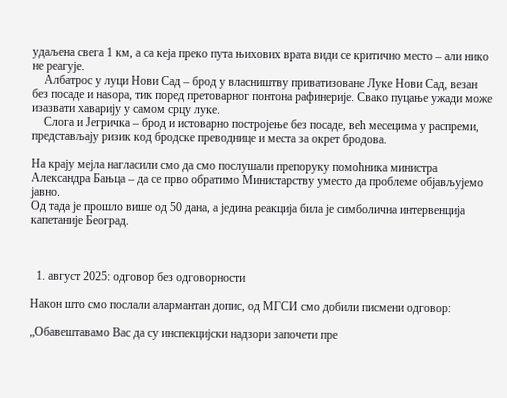удаљена свега 1 км, а са кеја преко пута њихових врата види се критично место – али нико не реагује.
    Албатрос у луци Нови Сад – брод у власништву приватизоване Луке Нови Сад, везан без посаде и наѕора, тик поред претоварног понтона рафинерије. Свако пуцање ужади може изазвати хаварију у самом срцу луке.
    Слога и Јегричка – брод и истоварно постројење без посаде, већ месецима у распреми, представљају ризик код бродске преводнице и места за окрет бродова.

На крају мејла нагласили смо да смо послушали препоруку помоћника министра Александра Бањца – да се прво обратимо Министарству уместо да проблеме објављујемо јавно.
Од тада је прошло више од 50 дана, а једина реакција била је симболична интервенција капетаније Београд.



  1. август 2025: одговор без одговорности

Након што смо послали алармантан допис, од МГСИ смо добили писмени одговор:

„Обавештавамо Вас да су инспекцијски надзори започети пре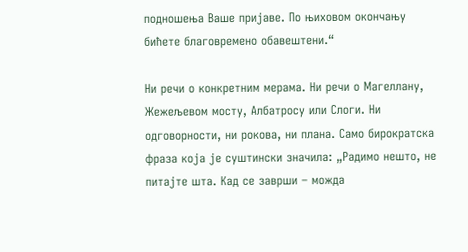подношења Ваше пријаве. По њиховом окончању бићете благовремено обавештени.“

Ни речи о конкретним мерама. Ни речи о Магеллану, Жежељевом мосту, Албатросу или Слоги. Ни одговорности, ни рокова, ни плана. Само бирократска фраза која је суштински значила: „Радимо нешто, не питајте шта. Кад се заврши – можда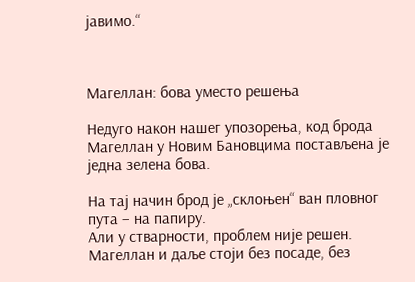јавимо.“



Магеллан: бова уместо решења

Недуго након нашег упозорења, код брода Магеллан у Новим Бановцима постављена је једна зелена бова.

На тај начин брод је „склоњен“ ван пловног пута – на папиру.
Али у стварности, проблем није решен. Магеллан и даље стоји без посаде, без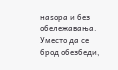наѕора и без обележавања. Уместо да се брод обезбеди,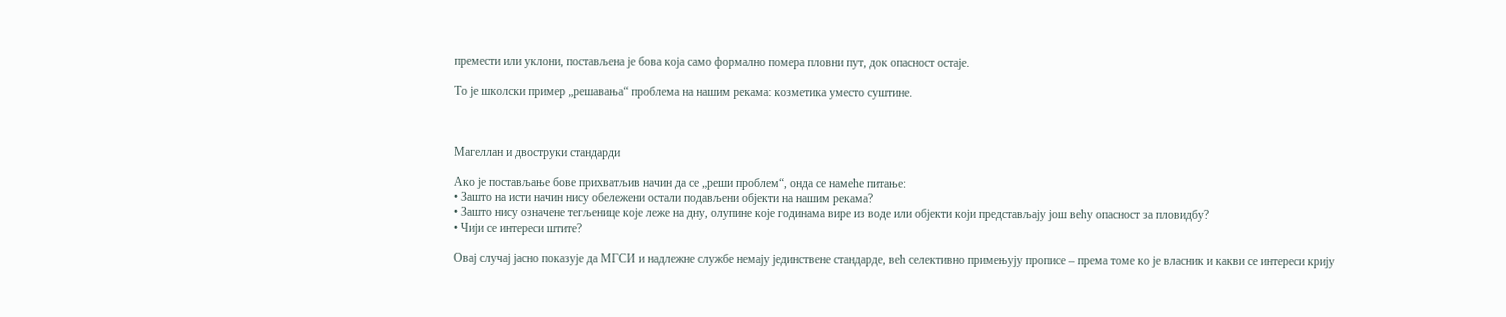премести или уклони, постављена је бова која само формално помера пловни пут, док опасност остаје.

То је школски пример „решавања“ проблема на нашим рекама: козметика уместо суштине.



Магеллан и двоструки стандарди

Ако је постављање бове прихватљив начин да се „реши проблем“, онда се намеће питање:
• Зашто на исти начин нису обележени остали подављени објекти на нашим рекама?
• Зашто нису означене тегљенице које леже на дну, олупине које годинама вире из воде или објекти који представљају још већу опасност за пловидбу?
• Чији се интереси штите?

Овај случај јасно показује да МГСИ и надлежне службе немају јединствене стандарде, већ селективно примењују прописе – према томе ко је власник и какви се интереси крију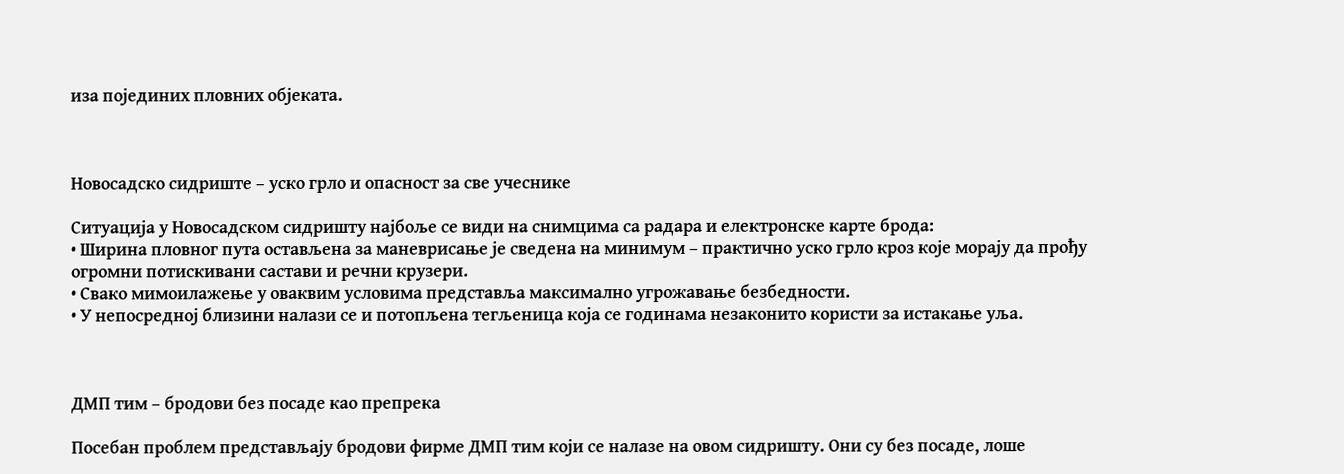иза појединих пловних објеката.



Новосадско сидриште – уско грло и опасност за све учеснике

Ситуација у Новосадском сидришту најбоље се види на снимцима са радара и електронске карте брода:
• Ширина пловног пута остављена за маневрисање је сведена на минимум – практично уско грло кроз које морају да прођу огромни потискивани састави и речни крузери.
• Свако мимоилажење у оваквим условима представља максимално угрожавање безбедности.
• У непосредној близини налази се и потопљена тегљеница која се годинама незаконито користи за истакање уља.



ДМП тим – бродови без посаде као препрека

Посебан проблем представљају бродови фирме ДМП тим који се налазе на овом сидришту. Они су без посаде, лоше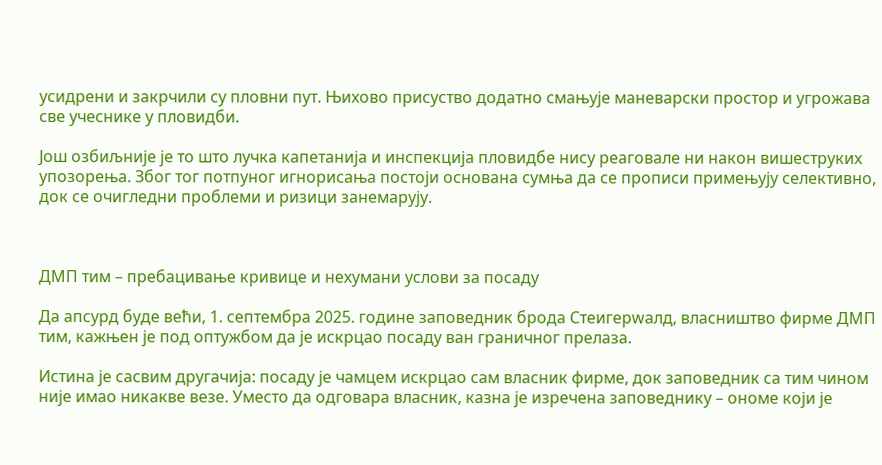усидрени и закрчили су пловни пут. Њихово присуство додатно смањује маневарски простор и угрожава све учеснике у пловидби.

Још озбиљније је то што лучка капетанија и инспекција пловидбе нису реаговале ни након вишеструких упозорења. Због тог потпуног игнорисања постоји основана сумња да се прописи примењују селективно, док се очигледни проблеми и ризици занемарују.



ДМП тим – пребацивање кривице и нехумани услови за посаду

Да апсурд буде већи, 1. септембра 2025. године заповедник брода Стеигерwалд, власништво фирме ДМП тим, кажњен је под оптужбом да је искрцао посаду ван граничног прелаза.

Истина је сасвим другачија: посаду је чамцем искрцао сам власник фирме, док заповедник са тим чином није имао никакве везе. Уместо да одговара власник, казна је изречена заповеднику – ономе који је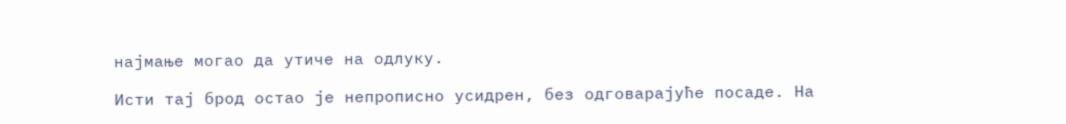најмање могао да утиче на одлуку.

Исти тај брод остао је непрописно усидрен, без одговарајуће посаде. На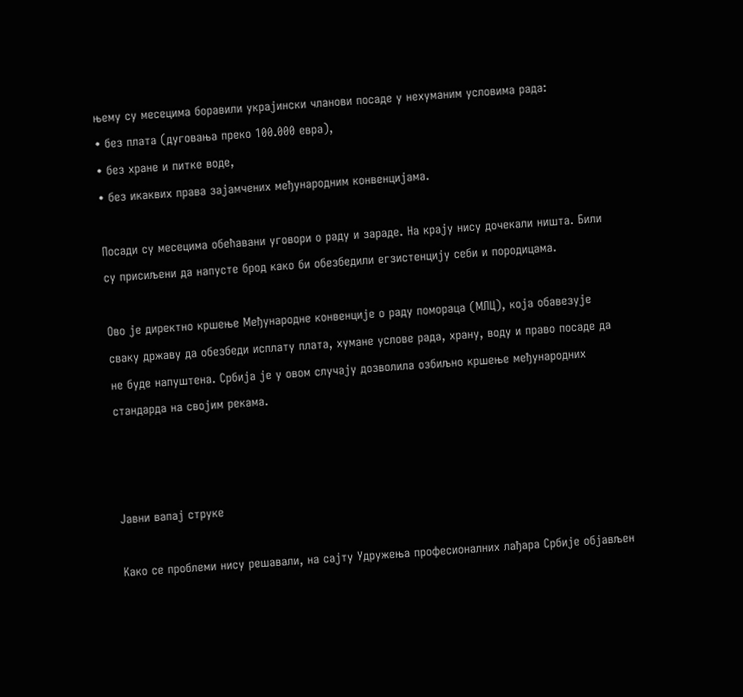њему су месецима боравили украјински чланови посаде у нехуманим условима рада:
• без плата (дуговања преко 100.000 евра),
• без хране и питке воде,
• без икаквих права зајамчених међународним конвенцијама.

Посади су месецима обећавани уговори о раду и зараде. На крају нису дочекали ништа. Били су присиљени да напусте брод како би обезбедили егзистенцију себи и породицама.

Ово је директно кршење Међународне конвенције о раду помораца (МЛЦ), која обавезује сваку државу да обезбеди исплату плата, хумане услове рада, храну, воду и право посаде да не буде напуштена. Србија је у овом случају дозволила озбиљно кршење међународних стандарда на својим рекама.



Јавни вапај струке

Како се проблеми нису решавали, на сајту Удружења професионалних лађара Србије објављен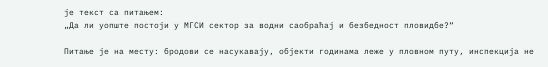је текст са питањем:
„Да ли уопште постоји у МГСИ сектор за водни саобраћај и безбедност пловидбе?“

Питање је на месту: бродови се насукавају, објекти годинама леже у пловном путу, инспекција не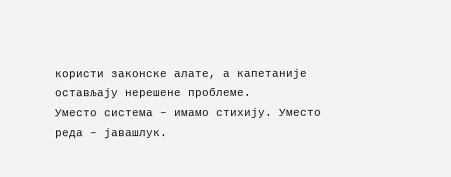користи законске алате, а капетаније остављају нерешене проблеме.
Уместо система – имамо стихију. Уместо реда – јавашлук.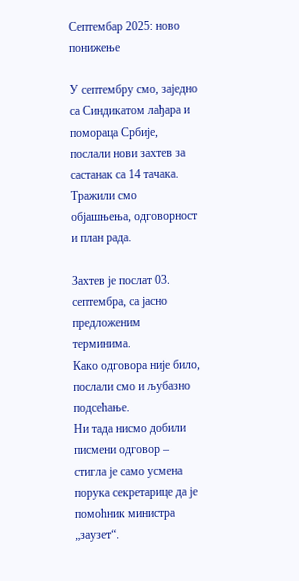Септембар 2025: ново понижење

У септембру смо, заједно са Синдикатом лађара и помораца Србије, послали нови захтев за састанак са 14 тачака. Тражили смо објашњења, одговорност и план рада.

Захтев је послат 03. септембра, са јасно предложеним терминима.
Како одговора није било, послали смо и љубазно подсећање.
Ни тада нисмо добили писмени одговор – стигла је само усмена порука секретарице да је помоћник министра „заузет“.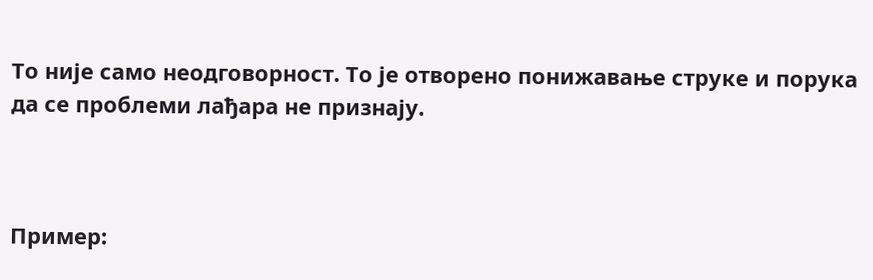То није само неодговорност. То је отворено понижавање струке и порука да се проблеми лађара не признају.



Пример: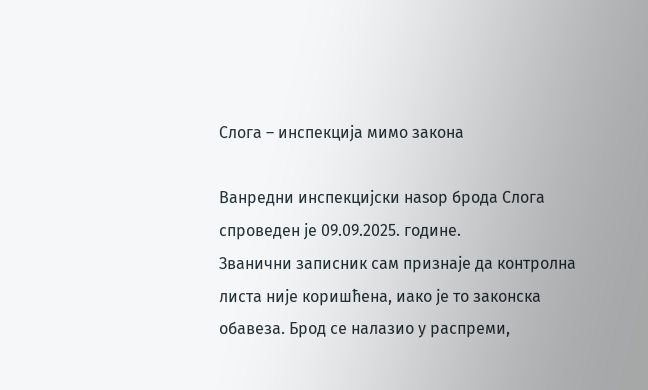Слога – инспекција мимо закона

Ванредни инспекцијски наѕор брода Слога спроведен је 09.09.2025. године.
Званични записник сам признаје да контролна листа није коришћена, иако је то законска обавеза. Брод се налазио у распреми,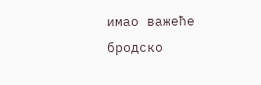имао важеће бродско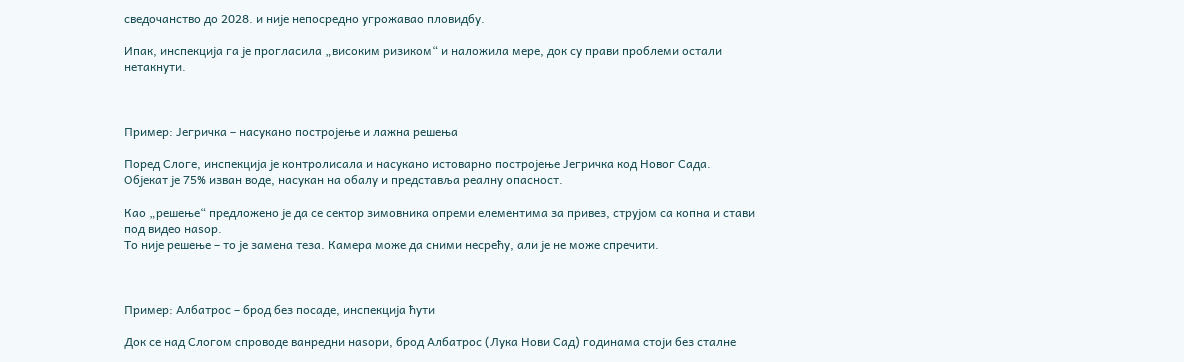сведочанство до 2028. и није непосредно угрожавао пловидбу.

Ипак, инспекција га је прогласила „високим ризиком“ и наложила мере, док су прави проблеми остали нетакнути.



Пример: Јегричка – насукано постројење и лажна решења

Поред Слоге, инспекција је контролисала и насукано истоварно постројење Јегричка код Новог Сада.
Објекат је 75% изван воде, насукан на обалу и представља реалну опасност.

Као „решење“ предложено је да се сектор зимовника опреми елементима за привез, струјом са копна и стави под видео наѕор.
То није решење – то је замена теза. Камера може да сними несрећу, али је не може спречити.



Пример: Албатрос – брод без посаде, инспекција ћути

Док се над Слогом спроводе ванредни наѕори, брод Албатрос (Лука Нови Сад) годинама стоји без сталне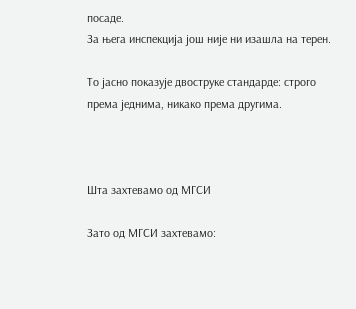посаде.
За њега инспекција још није ни изашла на терен.

То јасно показује двоструке стандарде: строго према једнима, никако према другима.



Шта захтевамо од МГСИ

Зато од МГСИ захтевамо: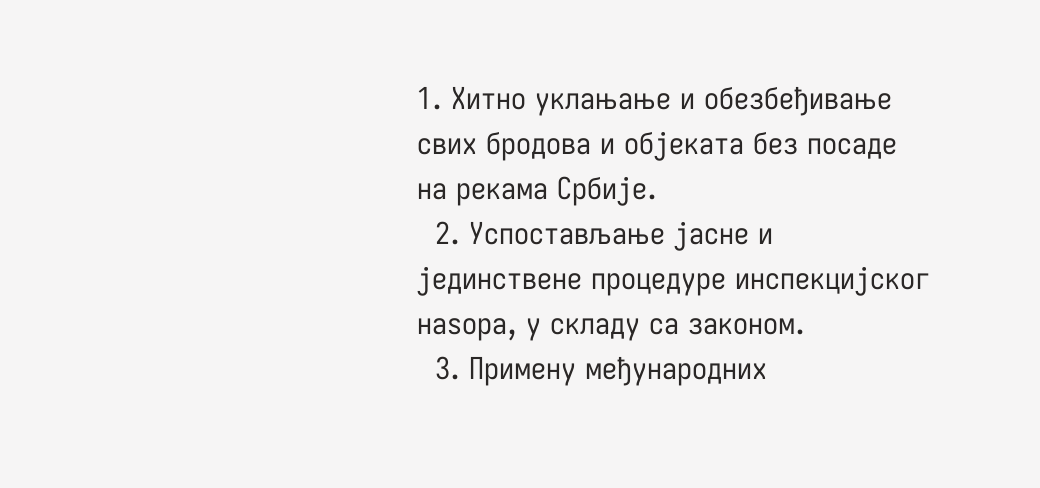1. Хитно уклањање и обезбеђивање свих бродова и објеката без посаде на рекама Србије.
  2. Успостављање јасне и јединствене процедуре инспекцијског наѕора, у складу са законом.
  3. Примену међународних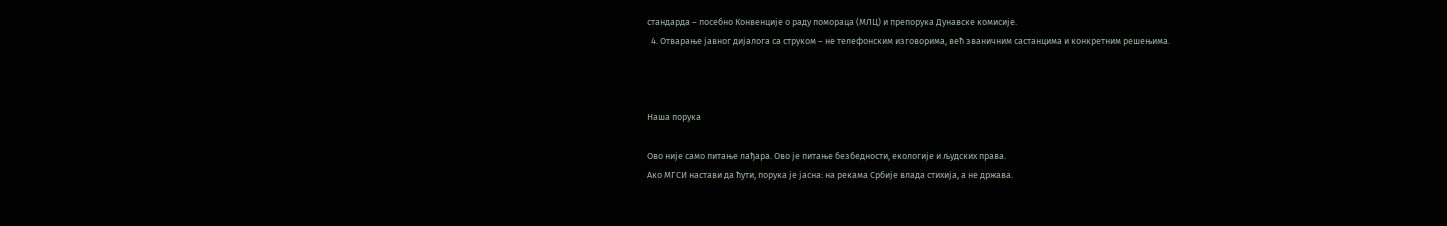стандарда – посебно Конвенције о раду помораца (МЛЦ) и препорука Дунавске комисије.
  4. Отварање јавног дијалога са струком – не телефонским изговорима, већ званичним састанцима и конкретним решењима.



Наша порука

Ово није само питање лађара. Ово је питање безбедности, екологије и људских права.
Ако МГСИ настави да ћути, порука је јасна: на рекама Србије влада стихија, а не држава.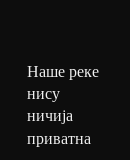Наше реке нису ничија приватна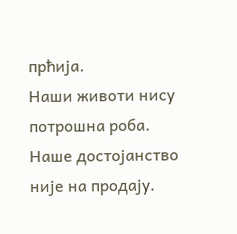прћија.
Наши животи нису потрошна роба.
Наше достојанство није на продају.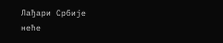Лађари Србије неће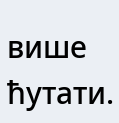више ћутати.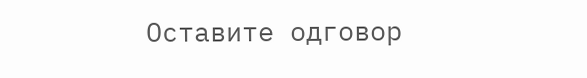Оставите одговор